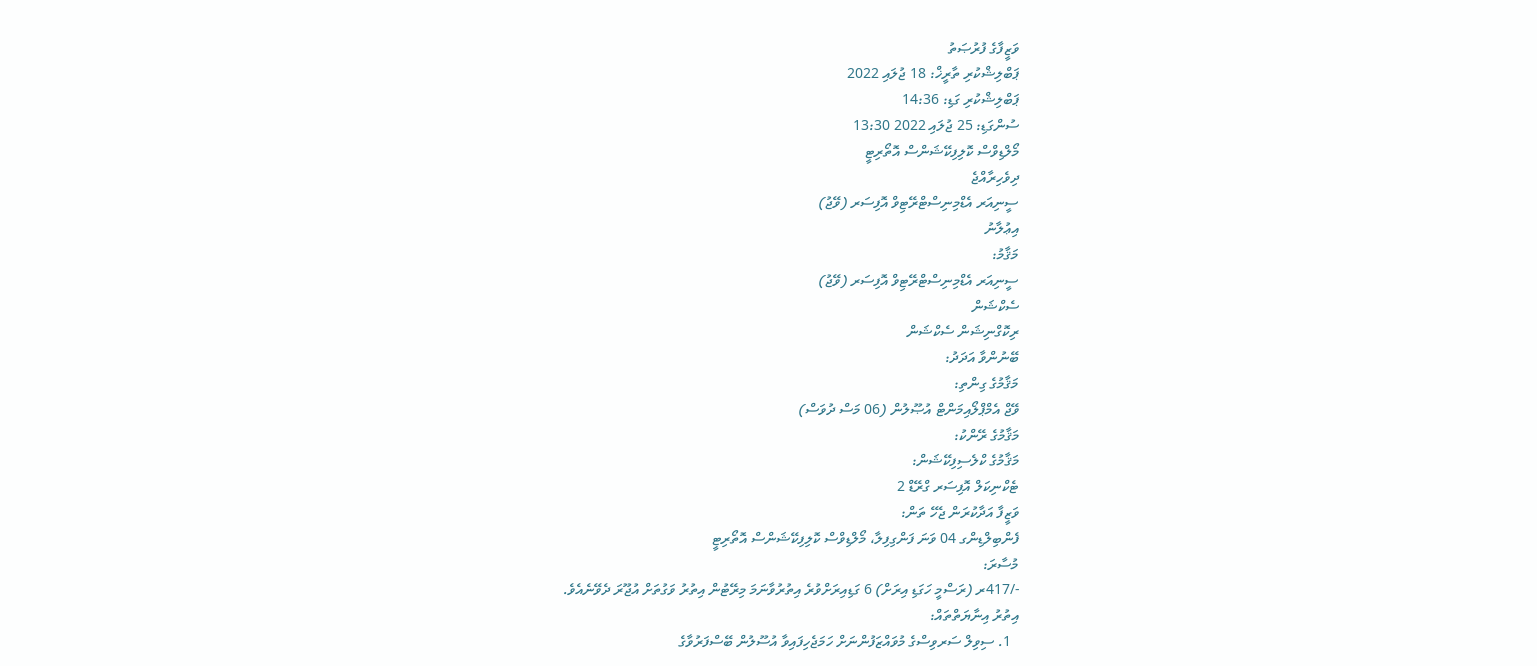ވަޒީފާގެ ފުރުޞަތު
ޕަބްލިޝްކުރި ތާރީޚް: 18 ޖުލައި 2022
ޕަބްލިޝްކުރި ގަޑި: 14:36
ސުންގަޑި: 25 ޖުލައި 2022 13:30
މޯލްޑިވްސް ކޮލިފިކޭޝަންސް އޮތޯރިޓީ
ދިވެހިރާއްޖެ
ސީނިއަރ އެޑްމިނިސްޓްރޭޓިވް އޮފިސަރ (ވޭޖު)
އިޢުލާނު
މަޤާމު:
ސީނިއަރ އެޑްމިނިސްޓްރޭޓިވް އޮފިސަރ (ވޭޖު)
ސެކްޝަން
ރިކޮގްނިޝަން ސެކްޝަން
ބޭނުންވާ އަދަދު:
މަޤާމުގެ ގިންތި:
ވޭޖް އެމްޕްލޯއިމަންޓް އުޞޫލުން (06 މަސް ދުވަސް)
މަޤާމުގެ ރޭންކު:
މަޤާމުގެ ކްލެސިފިކޭޝަން:
ޓެކްނިކަލް އޮފިސަރ ގްރޭޑް 2
ވަޒީފާ އަދާކުރަން ޖެހޭ ތަން:
ފެންބިލްޑިންގ 04 ވަނަ ފަންގިފިލާ، މޯލްޑިވްސް ކޮލިފިކޭޝަންސް އޮތޯރިޓީ
މުސާރަ:
-/417ރ (ރަސްމީ ހަގަޑި އިރަށް) 6 ގަޑިއިރަށްވުރެ އިތުރުވާނަމަ މިރޭޓުން އިތުރު ވަގުތަށް އުޖޫރަ ދެވޭނެއެވެ.
އިތުރު އިނާޔަތްތައް:
  1. ސިވިލް ސަރވިސްގެ މުވައްޒަފުންނަށް ހަމަޖެހިފައިވާ އުސޫލުން ބޭސްފަރުވާގެ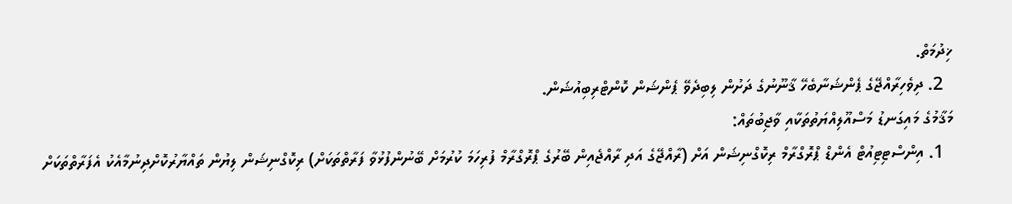ޚިދުމަތް.
  2. ދިވެހިރާއްޖޭގެ ޕެންޝަނާބެހޭ ޤާނޫނުގެ ދަށުން ލިބިދެވޭ ޕެންޝަން ކޮންޓްރިބިއުޝަން.
މަޤާމުގެ މައިގަނޑު މަސްއޫލިއްޔަތުތަކާއި ވާޖިބުތައް:
  1. އިންސްޓިޓިއުޓް އެންޑް ޕްރޮގްރާމް ރިކޮގްނިޝަން އަށް (ރާއްޖޭގެ އަދި ރާއްޖެއިން ބޭރުގެ ޕްރޮގްރާމް ފުރިހަމަ ކުރުމަށް ބޭނުންފުޅުވާ ފަރާތްތަކަށް) ރިކޮގްނިޝަން ލިޔުން ތައްޔާރުކޮށްދިނުމާއެކު އެފަރާތްތަކަށް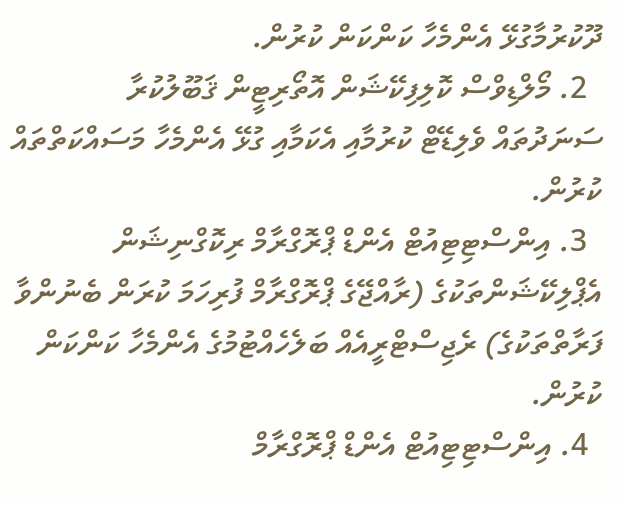ދޫކުރުމާގުޅޭ އެންމެހާ ކަންކަން ކުރުން.
  2. މޯލްޑިވްސް ކޮލިފިކޭޝަން އޮތޯރިޓީން ޤަބޫލުކުރާ ސަނަދުތައް ވެލިޑޭޓް ކުރުމާއި އެކަމާއި ގުޅޭ އެންމެހާ މަސައްކަތްތައް ކުރުން.
  3. އިންސްޓިޓިއުޓް އެންޑް ޕްރޮގްރާމް ރިކޮގްނިޝަން އެޕްލިކޭޝަންތަކުގެ (ރާއްޖޭގެ ޕްރޮގްރާމް ފުރިހަމަ ކުރަން ބެނުންވާ ފަރާތްތަކުގެ) ރެޖިސްޓްރީއެއް ބަލެހެއްޓުމުގެ އެންމެހާ ކަންކަން ކުރުން.
  4. އިންސްޓިޓިއުޓް އެންޑް ޕްރޮގްރާމް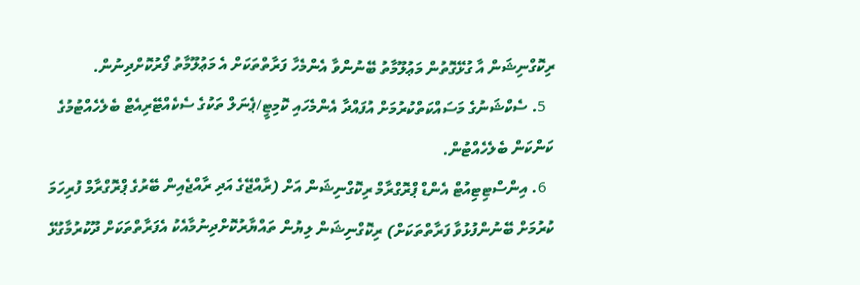ރިކޮގްނިޝަން އާ ގުޅޭގޮތުން މަޢުލޫމާތު ބޭނުންވާ އެންމެހާ ފަރާތްތަކަށް އެ މަޢުލޫމާތު ފޯރުކޮށްދިނުން.
  5. ސެކްޝަނުގެ މަސައްކަތްކުރުމަށް އުފައްދާ އެންމެހައި ކޮމިޓީ/ޕެނަލް ތަކުގެ ސެކެއްޓޭރިއެޓް ބެލެހެއްޓުމުގެ ކަންކަން ބެލެހެއްޓުން.
  6. އިންސްޓިޓިއުޓް އެންޑް ޕްރޮގްރާމް ރިކޮގްނިޝަން އަށް (ރާއްޖޭގެ އަދި ރާއްޖެއިން ބޭރުގެ ޕްރޮގްރާމް ފުރިހަމަ ކުރުމަށް ބޭނުންފުޅުވާ ފަރާތްތަކަށް) ރިކޮގްނިޝަން ލިޔުން ތައްޔާރުކޮށްދިނުމާއެކު އެފަރާތްތަކަށް ދޫކުރުމާގުޅޭ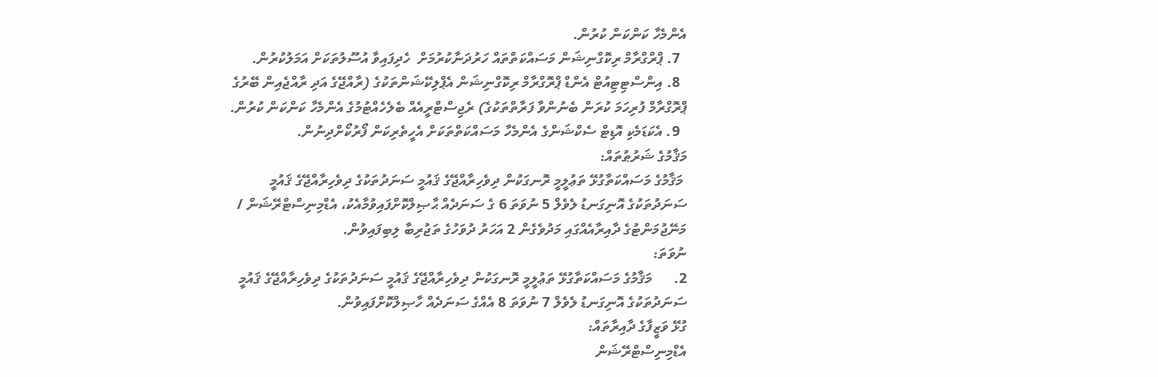އެންމެހާ ކަންކަން ކުރުން.
  7. ޕްރްގްރާމް ރިކޮގްނިޝަން މަސައްކަތްތައް ހަރުދަނާކުރުމަށް  ހެދިފައިވާ އުސޫލުތަކަށް އަމަލުކުރުން.
  8. އިންސްޓިޓިއުޓް އެންޑް ޕްރޮގްރާމް ރިކޮގްނިޝަން އެޕްލިކޭޝަންތަކުގެ (ރާއްޖޭގެ އަދި ރާއްޖެއިން ބޭރުގެ ޕްރޮގްރާމް ފުރިހަމަ ކުރަން ބެނުންވާ ފަރާތްތަކުގެ) ރެޖިސްޓްރީއެއް ބެލެހެއްޓުމުގެ އެންމެހާ ކަންކަން ކުރުން.
  9. އެކަޑަމެކި އޮޑިޓް ސެކްޝަންގެ އެންމެހާ މަސައްކަތްތަކަށް އެހީތެރިކަން ފޯރުކޯށްދިނުން.
މަޤާމުގެ ޝަރުޠުތައް:
 މަޤާމުގެ މަސައްކަތާގުޅޭ ތަޢުލީމީ ރޮނގަކުން ދިވެހިރާއްޖޭގެ ޤައުމީ ސަނަދުތަކުގެ ދިވެހިރާއްޖޭގެ ޤައުމީ ސަނަދުތަކުގެ އޮނިގަނޑު ލެވެލް 5 ނުވަތަ 6 ގެ ސަނަދެއް ޙާޞިލްކޮށްފައިވުމާއެކު، އެޑްމިނިސްޓްރޭޝަން / މަނޭޖުމަންޓުގެ ދާއިރާއެއްގައި މަދުވެގެން 2 އަހަރު ދުވަހުގެ ތަޖުރިބާ ލިބިފައިވުން.
ނުވަތަ:
2.      މަޤާމުގެ މަސައްކަތާގުޅޭ ތަޢުލީމީ ރޮނގަކުން ދިވެހިރާއްޖޭގެ ޤައުމީ ސަނަދުތަކުގެ ދިވެހިރާއްޖޭގެ ޤައުމީ ސަނަދުތަކުގެ އޮނިގަނޑު ލެވެލް 7 ނުވަތަ 8 އެއްގެ ސަނަދެއް ހާޞިލްކޮށްފައިވުން.
ގުޅޭ ވަޒީފާގެ ދާއިރާތައް:
އެޑްމިނިސްޓްރޭޝަން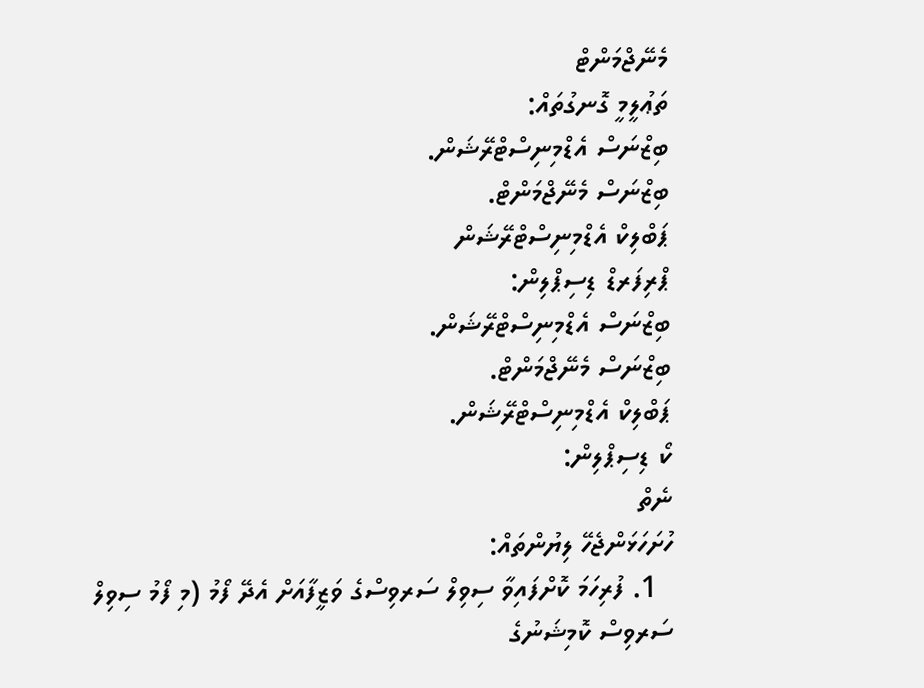މެނޭޖްމަންޓް
ތަޢުލީމީ ގޮނގުތައް:
ބިޒްނަސް އެޑްމިނިސްޓްރޭޝަން.
ބިޒްނަސް މެނޭޖްމަންޓް.
ޕަބްލިކް އެޑްމިނިސްޓްރޭޝަން
ޕްރިފަރޑް ޑިސިޕްލިން:
ބިޒްނަސް އެޑްމިނިސްޓްރޭޝަން.
ބިޒްނަސް މެނޭޖްމަންޓް.
ޕަބްލިކް އެޑްމިނިސްޓްރޭޝަން.
ކޯ ޑިސިޕްލިން:
ނެތް
ހުށަހަޅަންޖެހޭ ލިޔުންތައް:
  1. ފުރިހަމަ ކޮށްފައިވާ ސިވިލް ސަރވިސްގެ ވަޒީފާއަށް އެދޭ ފޯމު (މި ފޯމު ސިވިލް ސަރވިސް ކޮމިޝަނުގެ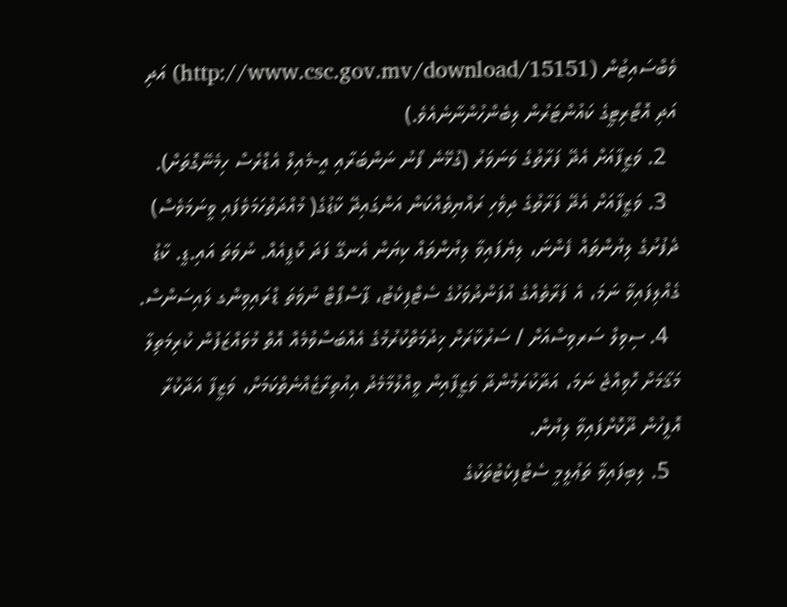ވެބްސައިޓުން (http://www.csc.gov.mv/download/15151) އަދި އަދި އޮޓޯރިޓީގެ ކައުންޓަރުން ލިބެންހުންނާނެއެވެ.)
  2. ވަޒީފާއަށް އެދޭ ފަރާތުގެ ވަނަވަރު (ގުޅޭނެ ފޯނު ނަންބަރާއި އީ-މެއިލް އެޑްރެސް ހިމެނޭގޮތަށް).
  3. ވަޒީފާއަށް އެދޭ ފަރާތުގެ ދިވެހި ރައްޔިތެއްކަން އަންގައިދޭ ކާޑުގެ( މުއްދަތުހަމަވެފައި ވީނަމަވެސް) ދެފުށުގެ ލިޔުންތައް ފެންނަ، ލިޔެފައިވާ ލިޔުންތައް ކިޔަން އެނގޭ ފަދަ ކޮޕީއެއް. ނުވަތަ އައި.ޑީ. ކާޑު ގެއްލިފައިވާ ނަމަ، އެ ފަރާތެއްގެ އުފަންދުވަހުގެ ސެޓްފިކެޓު، ޕާސްޕޯޓް ނުވަތަ ޑްރައިވިންގ ލައިސަންސް.
  4. ސިވިލް ސަރވިސްއަށް / ސަރުކާރަށް ޚިދުމަތްކުރުމުގެ އެއްބަސްވުމެއް އޮތް މުވައްޒަފުން ކުރިމަތިލާ މަޤާމަށް ހޮވިއްޖެ ނަމަ، އަދާކުރަމުންދާ ވަޒީފާއިން ވީއްލުމާމެދު އިއުތިރާޒެއްނެތްކަމަށް، ވަޒީފާ އަދާކުރާ އޮފީހުން ދޫކޮށްފައިވާ ލިޔުން.
  5. ލިބިފައިވާ ތަޢުލީމީ ސެޓުފިކެޓުތަކުގެ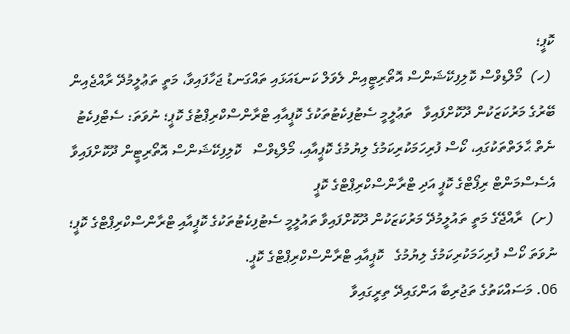ކޮޕީ؛
 (ހ)  މޯލްޑިވްސް ކޮލިފިކޭޝަންސް އޮތޯރިޓީއިން ލެވަލް ކަނޑައަޅައި ތައްގަނޑު ޖަހާފައިވާ، މަތީ ތަޢުލީމުދޭ ރާއްޖެއިން ބޭރުގެ މަރުކަޒަކުން ދޫކޮށްފައިވާ   ތަޢުލީމީ ސެޓުފިކެޓުތަކުގެ ކޮޕީއާއި ޓްރާންސްކްރިޕްޓުގެ ކޮޕީ؛ ނުވަތަ: ސެޓްފިކެޓު ނެތް ޙާލަތްތަކުގައި، ކޯސް ފުރިހަމަކުރިކަމުގެ ލިޔުމުގެ ކޮޕީއާއި، މޯލްޑިވްސް   ކޮލިފިކޭޝަންސް އޮތޯރިޓީން ދޫކޮށްފައިވާ އެސެސްމަންޓް ރިޕޯޓްގެ ކޮޕީ އަދި ޓްރާންސްކްރިޕްޓްގެ ކޮޕީ
 (ށ)  ރާއްޖޭގެ މަތީ ތައުލީމުދޭ މަރުކަޒަކުން ދޫކޮށްފައިވާ ތައުލީމީ ސެޓުފިކެޓުތަކުގެ ކޮޕީއާއި ޓްރާންސްކްރިޕްޓްގެ ކޮޕީ؛ ނުވަތަ ކޯސް ފުރިހަމަކުރިކަމުގެ ލިޔުމުގެ   ކޮޕީއާއި ޓްރާންސްކްރިޕްޓްގެ ކޮޕީ.
06. މަސައްކަތުގެ ތަޖުރިބާ އަންގައިދޭ ތިރީގައިވާ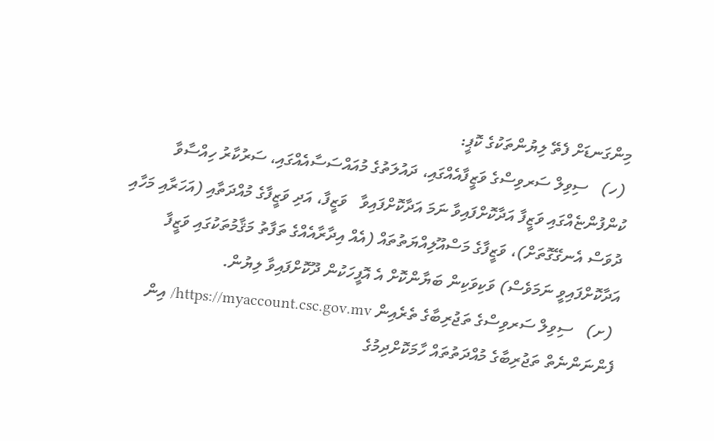މިންގަނޑަށް ފެތޭ ލިޔުންތަކުގެ ކޮޕީ:
 (ހ)   ސިވިލް ސަރވިސްގެ ވަޒީފާއެއްގައި، ދައުލަތުގެ މުއައްސަސާއެއްގައި، ސަރުކާރު ހިއްސާވާ ކުންފުންޏެއްގައި ވަޒީފާ އަދާކޮށްފައިވާ ނަމަ އަދާކޮށްފައިވާ   ވަޒީފާ، އަދި ވަޒީފާގެ މުއްދަތާއި (އަހަރާއި މަހާއި ދުވަސް އެނގޭގޮތަށް)، ވަޒީފާގެ މަސްއޫލިއްޔަތުތައް (އެއް އިދާރާއެއްގެ ތަފާތު މަޤާމުތަކުގައި ވަޒީފާ   އަދާކޮށްފައިވީ ނަމަވެސް) ވަކިވަކިން ބަޔާންކޮށް އެ އޮފީހަކުން ދޫކޮށްފައިވާ ލިޔުން.
 (ށ)   ސިވިލް ސަރވިސްގެ ތަޖުރިބާގެ ތެރެއިން https://myaccount.csc.gov.mv/ އިން ފެންނަންނެތް ތަޖުރިބާގެ މުއްދަތުތައް ހާމަކޮށްދިމުގެ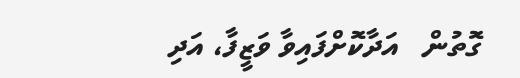ގޮތުން   އަދާކޮށްފައިވާ ވަޒީފާ، އަދި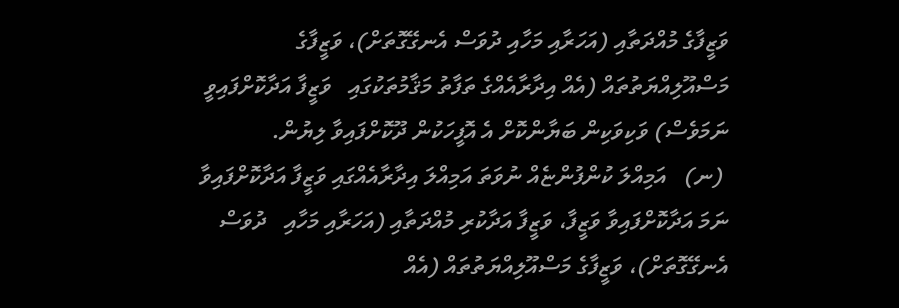ވަޒީފާގެ މުއްދަތާއި (އަހަރާއި މަހާއި ދުވަސް އެނގޭގޮތަށް)، ވަޒީފާގެ މަސްއޫލިއްޔަތުތައް (އެއް އިދާރާއެއްގެ ތަފާތު މަޤާމުތަކުގައި   ވަޒީފާ އަދާކޮށްފައިވީ ނަމަވެސް) ވަކިވަކިން ބަޔާންކޮށް އެ އޮފީހަކުން ދޫކޮށްފައިވާ ލިޔުން.
 (ނ)   އަމިއްލަ ކުންފުންޏެއް ނުވަތަ އަމިއްލަ އިދާރާއެއްގައި ވަޒީފާ އަދާކޮށްފައިވާ ނަމަ އަދާކޮށްފައިވާ ވަޒީފާ، ވަޒީފާ އަދާކުރި މުއްދަތާއި (އަހަރާއި މަހާއި   ދުވަސް އެނގޭގޮތަށް)، ވަޒީފާގެ މަސްއޫލިއްޔަތުތައް (އެއް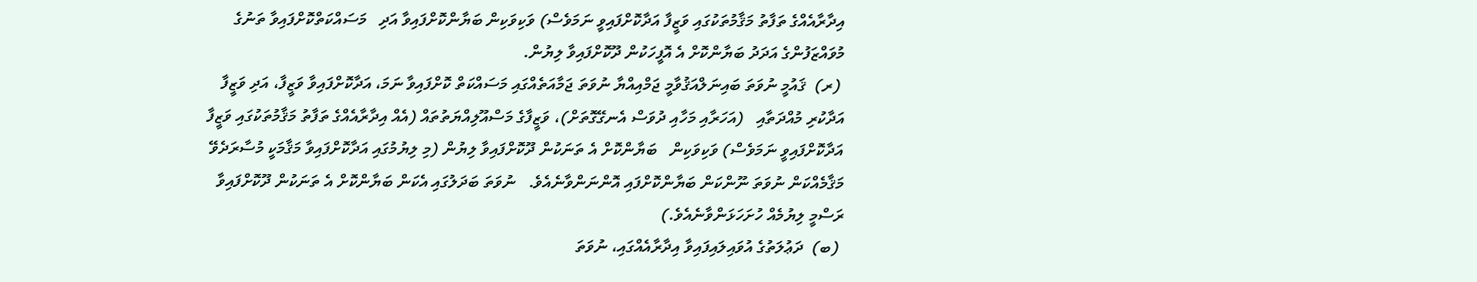އިދާރާއެއްގެ ތަފާތު މަޤާމުތަކުގައި ވަޒީފާ އަދާކޮށްފައިވީ ނަމަވެސް) ވަކިވަކިން ބަޔާންކޮށްފައިވާ އަދި   މަސައްކަތްކޮށްފައިވާ ތަނުގެ މުވައްޒަފުންގެ އަދަދު ބަޔާންކޮށް އެ އޮފީހަކުން ދޫކޮށްފައިވާ ލިޔުން.
 (ރ)  ޤައުމީ ނުވަތަ ބައިނަލްއަޤުވާމީ ޖަމްއިއްޔާ ނުވަތަ ޖަމާއަތެއްގައި މަސައްކަތް ކޮށްފައިވާ ނަމަ، އަދާކޮށްފައިވާ ވަޒީފާ، އަދި ވަޒީފާ އަދާކުރި މުއްދަތާއި   (އަހަރާއި މަހާއި ދުވަސް އެނގޭގޮތަށް)، ވަޒީފާގެ މަސްއޫލިއްޔަތުތައް (އެއް އިދާރާއެއްގެ ތަފާތު މަޤާމުތަކުގައި ވަޒީފާ އަދާކޮށްފައިވީ ނަމަވެސް) ވަކިވަކިން   ބަޔާންކޮށް އެ ތަނަކުން ދޫކޮށްފައިވާ ލިޔުން (މި ލިޔުމުގައި އަދާކޮށްފައިވާ މަޤާމަކީ މުސާރަދެވޭ މަޤާމެއްކަން ނުވަތަ ނޫންކަން ބަޔާންކޮށްފައި އޮންނަންވާނެއެވެ.   ނުވަތަ ބަދަލުގައި އެކަން ބަޔާންކޮށް އެ ތަނަކުން ދޫކޮށްފައިވާ ރަސްމީ ލިޔުމެއް ހުށަހަޅަންވާނެއެވެ.)
 (ބ)  ދަޢުލަތުގެ އުވައިލައިފައިވާ އިދާރާއެއްގައި، ނުވަތަ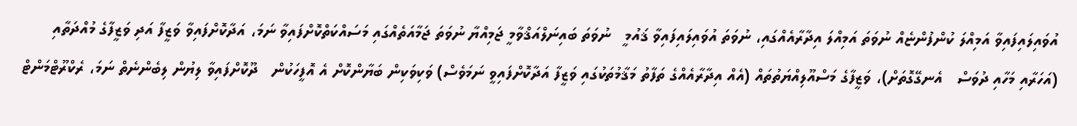އުވައިލައިފައިވާ އަމިއްލަ ކުންފުންޏެއް ނުވަތަ އަމިއްލަ އިދާރާއެއްގައި، ނުވަތަ އުވައިލައިފައިވާ ޤައުމީ   ނުވަތަ ބައިނަލްއަޤްވާމީ ޖަމިއްޔާ ނުވަތަ ޖަމާއަތެއްގައި މަސައްކަތްކޮށްފައިވާ ނަމަ، އަދާކޮށްފައިވާ ވަޒީފާ އަދި ވަޒީފާގެ މުއްދަތާއި (އަހަރާއި މަހާއި ދުވަސް   އެނގޭގޮތަށް)، ވަޒީފާގެ މަސްއޫލިއްޔަތުތައް (އެއް އިދާރާއެއްގެ ތަފާތު މަޤާމުތަކުގައި ވަޒީފާ އަދާކޮށްފައިވީ ނަމަވެސް) ވަކިވަކިން ބަޔާންކޮށް އެ އޮފީހަކުން   ދޫކޮށްފައިވާ ލިޔުން ލިބެންނެތް ނަމަ، ރެކްރޫޓްމަންޓް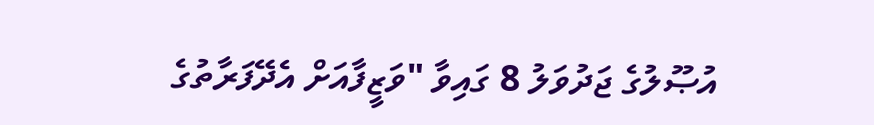އުޞޫލުގެ ޖަދުވަލު 8 ގައިވާ "ވަޒީފާއަށް އެދޭފަރާތުގެ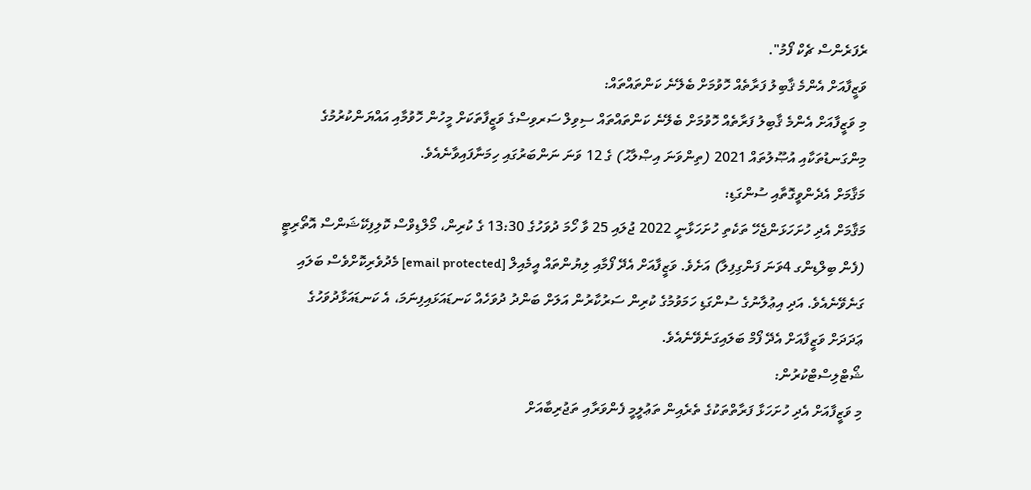ރެފަރެންސް ޗެކް ފޯމު".
ވަޒީފާއަށް އެންމެ ޤާބިލު ފަރާތެއް ހޮވުމަށް ބެލޭނެ ކަންތައްތައް:
މި ވަޒީފާއަށް އެންމެ ޤާބިލު ފަރާތެއް ހޮވުމަށް ބެލޭނެ ކަންތައްތައް ސިވިލް ސަރވިސްގެ ވަޒީފާތަކަށް މީހުން ހޮވުމާއި އައްޔަންކުރުމުގެ މިންގަނޑުތަކާއި އުޞޫލުތައް 2021 (ތިންވަނަ އިޞްލާޙު) ގެ 12 ވަނަ ނަންބަރުގައި ހިމަނާފައިވާނެއެވެ.
މަޤާމަށް އެދެންވީގޮތާއި ސުންގަޑި:
މަޤާމަށް އެދި ހުށަހަޅަންޖެހޭ ތަކެތި ހުށަހަޅާނީ 2022 ޖުލައި 25 ވާ ހޯމަ ދުވަހުގެ 13:30 ގެ ކުރިން، މޯލްޑިވްސް ކޮލިފިކޭޝަންސް އޮތޯރިޓީ (ފެން ބިލްޑިންގ 4ވަނަ ފަންގިފިލާ) އަށެވެ. ވަޒީފާއަށް އެދޭ ފޯމާއި ލިޔުންތައް އީމެއިލް [email protected] މެދުވެރިކޮށްވެސް ބަލައި ގަނެވޭނެއެވެ. އަދި އިޢުލާނުގެ ސުންގަޑި ހަމަވުމުގެ ކުރިން ސަރުކާރުން އަލަށް ބަންދު ދުވަހެއް ކަނޑައަޅައިފިނަމަ، އެ ކަނޑައަޅާދުވަހުގެ ޢަދަދަށް ވަޒީފާއަށް އެދޭ ފޯމް ބަލައިގަނެވޭނެއެވެ.
ޝޯޓްލިސްޓްކުރުން:
މި ވަޒީފާއަށް އެދި ހުށަހަޅާ ފަރާތްތަކުގެ ތެރެއިން ތަޢުލީމީ ފެންވަރާއި ތަޖުރިބާއަށް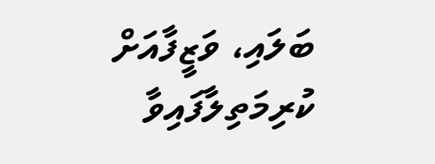ބަލައި، ވަޒީފާއަށް ކުރިމަތިލާފައިވާ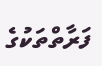ފަރާތްތަކުގެ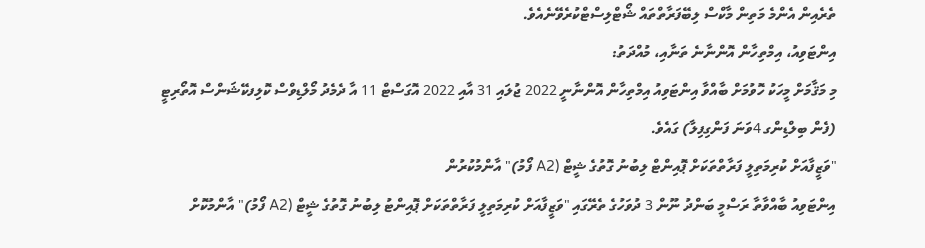ތެރެއިން އެންމެ މަތިން މާކްސް ލިބޭފަރާތްތައް ޝޯޓްލިސްޓްކުރެވޭނެއެވެ.
އިންޓަވިއު، އިމްތިހާން އޮންނާނެ ތަނާއި، މުއްދަތު:
މި މަޤާމަށް މީހަކު ހޮވުމަށް ބާއްވާ އިންޓަވިއު އިމްތިހާން އޮންނާނީ 2022 ޖުލައި 31 އާއި 2022 އޮގަސްޓް 11 އާ ދެމެދު މޯލްޑިވްސް ކޮލިފކޭޝަންސް އޮތޯރިޓީ (ފެން ބިލްޑިންގ 4ވަނަ ފަންގިފިލާ) ގައެވެ.
"ވަޒީފާއަށް ކުރިމަތިލީ ފަރާތްތަކަށް ޕޮއިންޓް ލިބުނު ގޮތުގެ ޝީޓް (A2 ފޯމު)" އާންމުކުރުން
އިންޓަވިއު ބާއްވާތާ ރަސްމީ ބަންދު ނޫން 3 ދުވަހުގެ ތެރޭގައި "ވަޒީފާއަށް ކުރިމަތިލީ ފަރާތްތަކަށް ޕޮއިންޓު ލިބުނު ގޮތުގެ ޝީޓް (A2 ފޯމު)" އާންމުކޮށް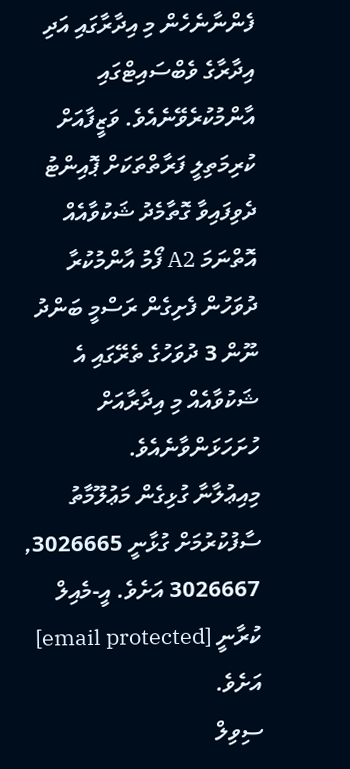ފެންނާނެހެން މި އިދާރާގައި އަދި އިދާރާގެ ވެބްސައިޓްގައި އާންމުކުރެވޭނެއެވެ. ވަޒީފާއަށް ކުރިމަތިލީ ފަރާތްތަކަށް ޕޮއިންޓު ދެވިފައިވާ ގޮތާމެދު ޝަކުވާއެއް އޮތްނަމަ A2 ފޯމު އާންމުކުރާ ދުވަހުން ފެށިގެން ރަސްމީ ބަންދު ނޫން 3 ދުވަހުގެ ތެރޭގައި އެ ޝަކުވާއެއް މި އިދާރާއަށް ހުށަހަޅަންވާނެއެވެ.
މިއިޢުލާނާ ގުޅިގެން މަޢުލޫމާތު ސާފުކުރުމަށް ގުޅާނީ 3026665, 3026667 އަށެވެ. އީ-މެއިލް ކުރާނީ [email protected] އަށެވެ.
ސިވިލް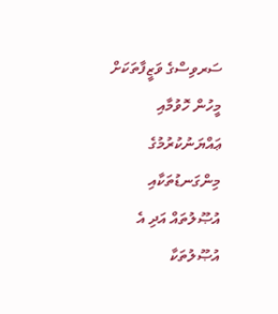ސަރވިސްގެ ވަޒީފާތަކަށް މީހުން ހޮވުމާއި ޢައްޔަނުކުރުމުގެ މިންގަނޑުތަކާއި އުޞޫލުތައް އަދި އެ އުޞޫލުތަކާ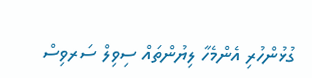ގުޅުންހުރި އެންމެހާ ލިޔުންތައް ސިވިލް ސަރވިސް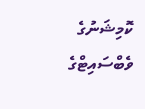ކޮމިޝަނުގެ ވެބްސައިޓްގެ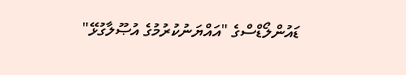ޑައުންލޯޑްސްގެ "އައްޔަނުކުރުމުގެ އުޞޫލާގުޅޭ"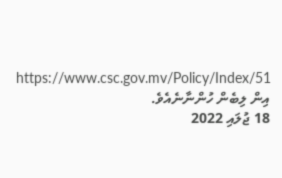https://www.csc.gov.mv/Policy/Index/51 އިން ލިބެން ހުންނާނެއެވެ.
18 ޖުލައި 2022